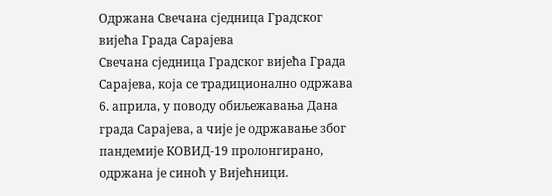Одржана Свечана сједница Градског вијећа Града Сарајева
Свечана сједница Градског вијећа Града Сарајева, која се традиционално одржава 6. априла, у поводу обиљежавања Дана града Сарајева, а чије је одржавање због пандемије КОВИД-19 пролонгирано, одржана је синоћ у Вијећници.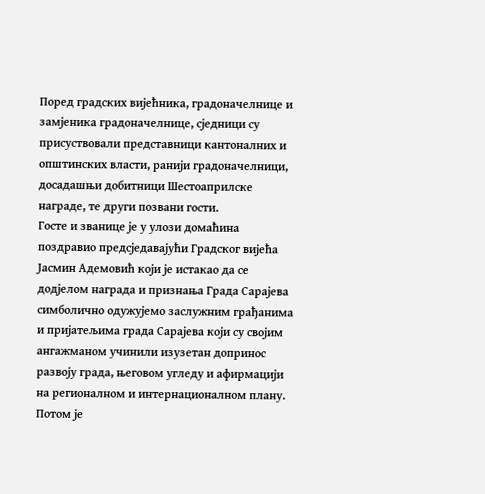Поред градских вијећника, градоначелнице и замјеника градоначелнице, сједници су присуствовали представници кантоналних и општинских власти, ранији градоначелници, досадашњи добитници Шестоаприлске награде, те други позвани гости.
Госте и званице је у улози домаћина поздравио предсједавајући Градског вијећа Јасмин Адемовић који је истакао да се додјелом награда и признања Града Сарајева симболично одужујемо заслужним грађанима и пријатељима града Сарајева који су својим ангажманом учинили изузетан допринос развоју града, његовом угледу и афирмацији на регионалном и интернационалном плану.
Потом је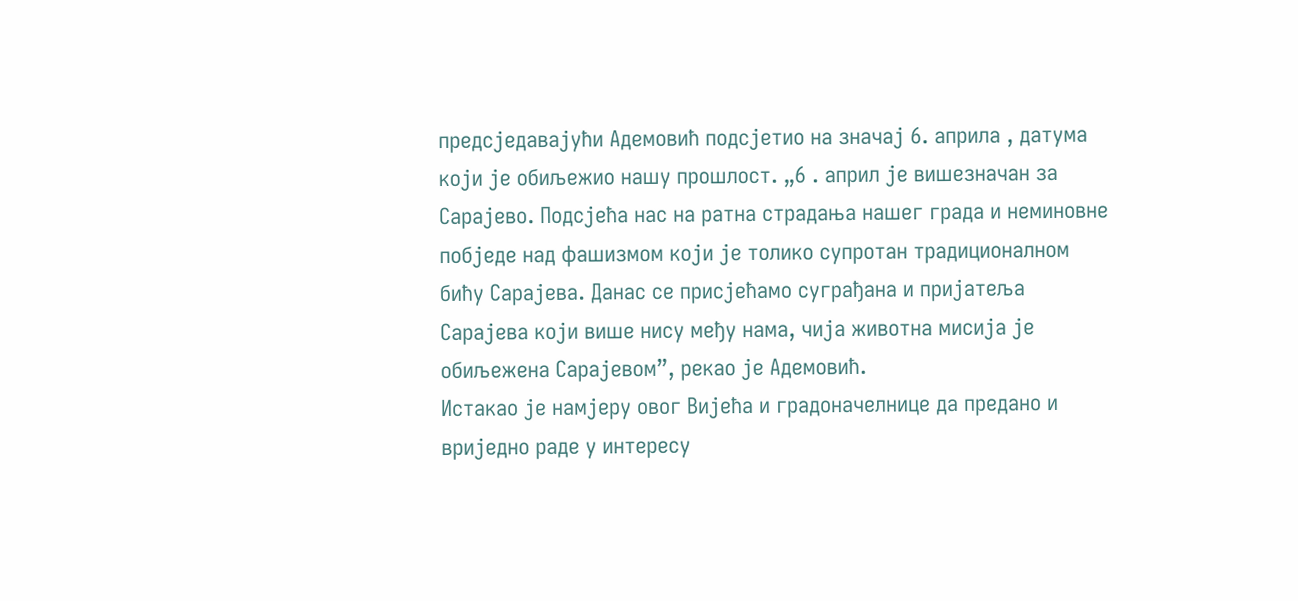предсједавајући Адемовић подсјетио на значај 6. априла , датума који је обиљежио нашу прошлост. „6 . април је вишезначан за Сарајево. Подсјећа нас на ратна страдања нашег града и неминовне побједе над фашизмом који је толико супротан традиционалном бићу Сарајева. Данас се присјећамо суграђана и пријатеља Сарајева који више нису међу нама, чија животна мисија је обиљежена Сарајевом”, рекао је Адемовић.
Истакао је намјеру овог Вијећа и градоначелнице да предано и вриједно раде у интересу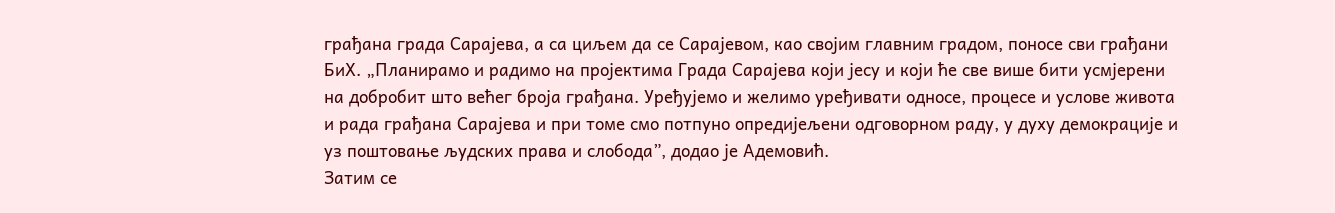грађана града Сарајева, а са циљем да се Сарајевом, као својим главним градом, поносе сви грађани БиХ. „Планирамо и радимо на пројектима Града Сарајева који јесу и који ће све више бити усмјерени на добробит што већег броја грађана. Уређујемо и желимо уређивати односе, процесе и услове живота и рада грађана Сарајева и при томе смо потпуно опредијељени одговорном раду, у духу демокрације и уз поштовање људских права и слобода”, додао је Адемовић.
Затим се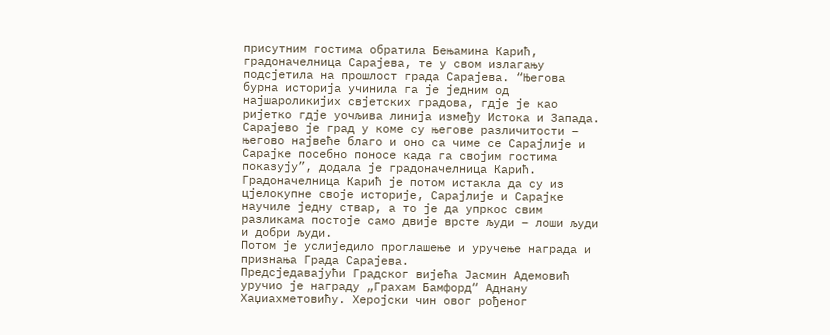присутним гостима обратила Бењамина Карић, градоначелница Сарајева, те у свом излагању подсјетила на прошлост града Сарајева. “Његова бурна историја учинила га је једним од најшароликијих свјетских градова, гдје је као ријетко гдје уочљива линија између Истока и Запада. Сарајево је град у коме су његове различитости – његово највеће благо и оно са чиме се Сарајлије и Сарајке посебно поносе када га својим гостима показују”, додала је градоначелница Карић.
Градоначелница Карић је потом истакла да су из цјелокупне своје историје, Сарајлије и Сарајке научиле једну ствар, а то је да упркос свим разликама постоје само двије врсте људи – лоши људи и добри људи.
Потом је услиједило проглашење и уручење награда и признања Града Сарајева.
Предсједавајући Градског вијећа Јасмин Адемовић уручио је награду „Грахам Бамфорд“ Аднану Хаџиахметовићу. Херојски чин овог рођеног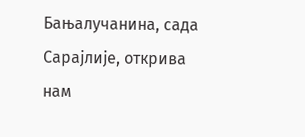Бањалучанина, сада Сарајлије, открива нам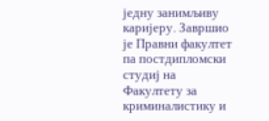једну занимљиву каријеру. Завршио је Правни факултет па постдипломски студиј на Факултету за криминалистику и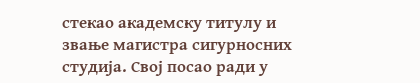стекао академску титулу и звање магистра сигурносних студија. Свој посао ради у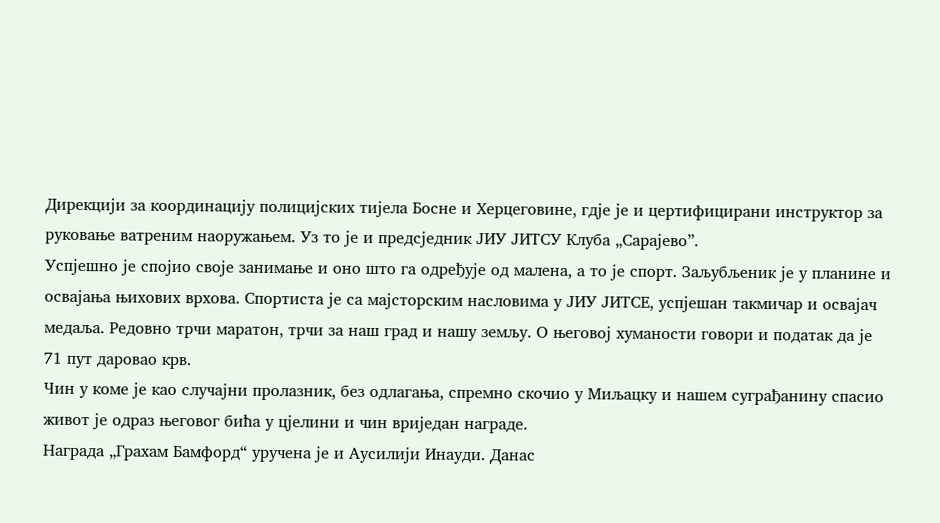Дирекцији за координацију полицијских тијела Босне и Херцеговине, гдје је и цертифицирани инструктор за руковање ватреним наоружањем. Уз то је и предсједник ЈИУ ЈИТСУ Клуба „Сарајево”.
Успјешно је спојио своје занимање и оно што га одређује од малена, а то је спорт. Заљубљеник је у планине и освајања њихових врхова. Спортиста је са мајсторским насловима у ЈИУ ЈИТСЕ, успјешан такмичар и освајач медаља. Редовно трчи маратон, трчи за наш град и нашу земљу. О његовој хуманости говори и податак да је 71 пут даровао крв.
Чин у коме је као случајни пролазник, без одлагања, спремно скочио у Миљацку и нашем суграђанину спасио живот је одраз његовог бића у цјелини и чин вриједан награде.
Награда „Грахам Бамфорд“ уручена је и Аусилији Инауди. Данас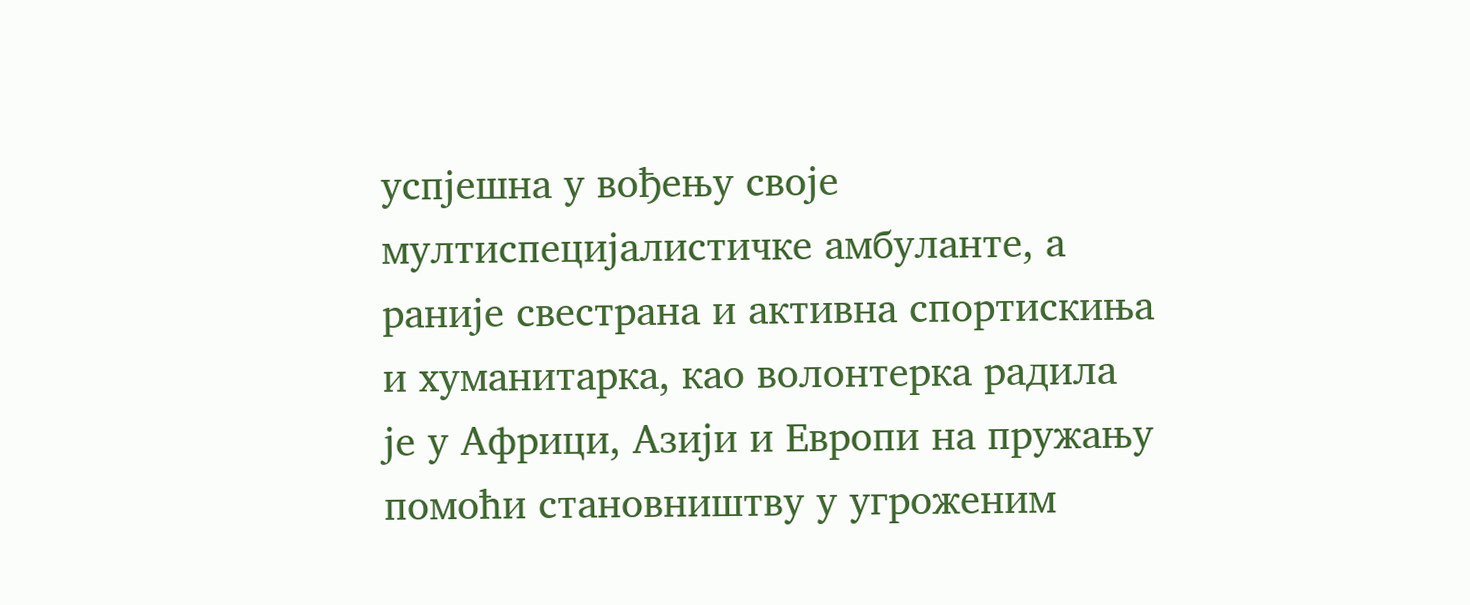успјешна у вођењу своје мултиспецијалистичке амбуланте, а раније свестрана и активна спортискиња и хуманитарка, као волонтерка радила је у Африци, Азији и Европи на пружању помоћи становништву у угроженим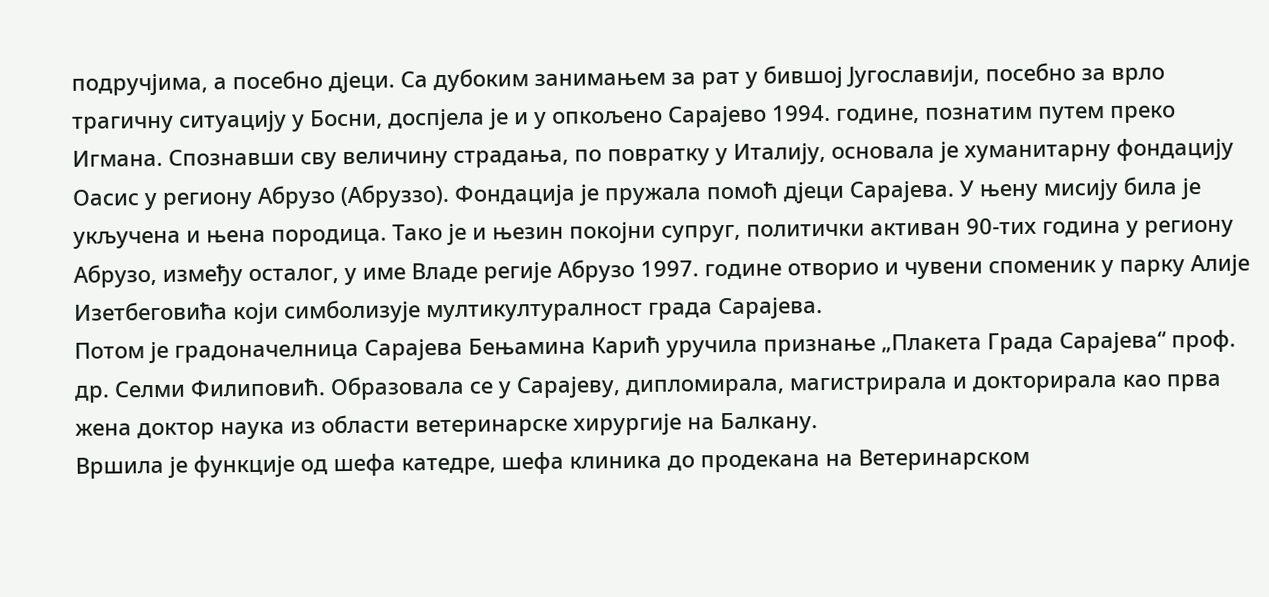подручјима, а посебно дјеци. Са дубоким занимањем за рат у бившој Југославији, посебно за врло трагичну ситуацију у Босни, доспјела је и у опкољено Сарајево 1994. године, познатим путем преко Игмана. Спознавши сву величину страдања, по повратку у Италију, основала је хуманитарну фондацију Оасис у региону Абрузо (Абруззо). Фондација је пружала помоћ дјеци Сарајева. У њену мисију била је укључена и њена породица. Тако је и њезин покојни супруг, политички активан 90-тих година у региону Абрузо, између осталог, у име Владе регије Абрузо 1997. године отворио и чувени споменик у парку Алије Изетбеговића који симболизује мултикултуралност града Сарајева.
Потом је градоначелница Сарајева Бењамина Карић уручила признање „Плакета Града Сарајева“ проф. др. Селми Филиповић. Образовала се у Сарајеву, дипломирала, магистрирала и докторирала као прва жена доктор наука из области ветеринарске хирургије на Балкану.
Вршила је функције од шефа катедре, шефа клиника до продекана на Ветеринарском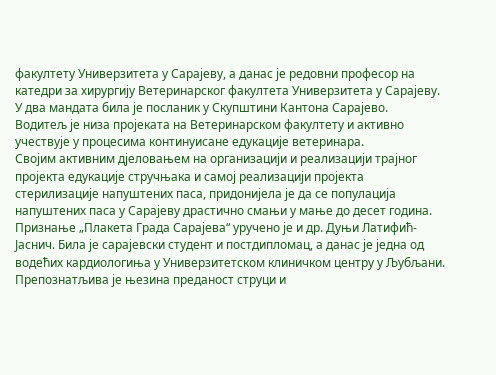факултету Универзитета у Сарајеву, а данас је редовни професор на катедри за хирургију Ветеринарског факултета Универзитета у Сарајеву. У два мандата била је посланик у Скупштини Кантона Сарајево.
Водитељ је низа пројеката на Ветеринарском факултету и активно учествује у процесима континуисане едукације ветеринара.
Својим активним дјеловањем на организацији и реализацији трајног пројекта едукације стручњака и самој реализацији пројекта стерилизације напуштених паса, придонијела је да се популација напуштених паса у Сарајеву драстично смањи у мање до десет година.
Признање „Плакета Града Сарајева“ уручено је и др. Дуњи Латифић-Јаснич. Била је сарајевски студент и постдипломац, а данас је једна од водећих кардиологиња у Универзитетском клиничком центру у Љубљани. Препознатљива је њезина преданост струци и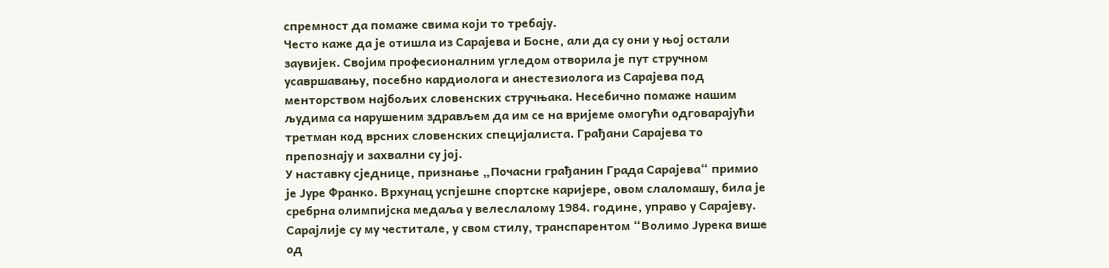спремност да помаже свима који то требају.
Често каже да је отишла из Сарајева и Босне, али да су они у њој остали заувијек. Својим професионалним угледом отворила је пут стручном усавршавању, посебно кардиолога и анестезиолога из Сарајева под менторством најбољих словенских стручњака. Несебично помаже нашим људима са нарушеним здрављем да им се на вријеме омогући одговарајући третман код врсних словенских специјалиста. Грађани Сарајева то препознају и захвални су јој.
У наставку сједнице, признање „Почасни грађанин Града Сарајева“ примио је Јуре Франко. Врхунац успјешне спортске каријере, овом слаломашу, била је сребрна олимпијска медаља у велеслалому 1984. године, управо у Сарајеву. Сарајлије су му честитале, у свом стилу, транспарентом “Волимо Јурека више од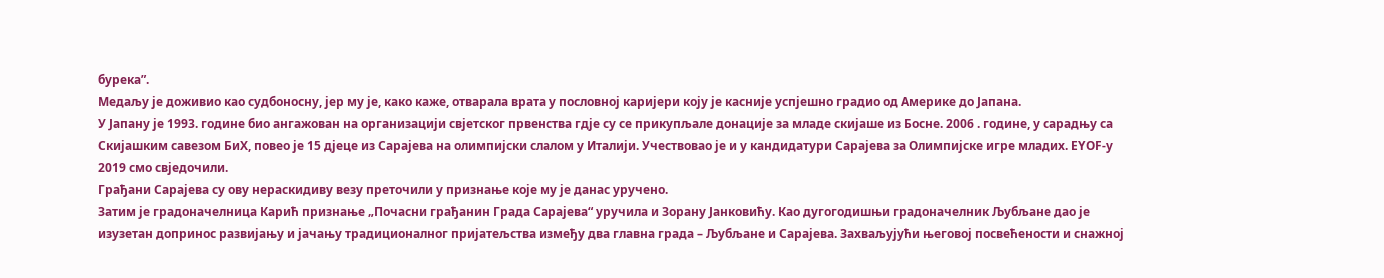бурека”.
Медаљу је доживио као судбоносну, јер му је, како каже, отварала врата у пословној каријери коју је касније успјешно градио од Америке до Јапана.
У Јапану је 1993. године био ангажован на организацији свјетског првенства гдје су се прикупљале донације за младе скијаше из Босне. 2006 . године, у сарадњу са Скијашким савезом БиХ, повео је 15 дјеце из Сарајева на олимпијски слалом у Италији. Учествовао је и у кандидатури Сарајева за Олимпијске игре младих. ЕYОF-у 2019 смо свједочили.
Грађани Сарајева су ову нераскидиву везу преточили у признање које му је данас уручено.
Затим је градоначелница Карић признање „Почасни грађанин Града Сарајева“ уручила и Зорану Јанковићу. Као дугогодишњи градоначелник Љубљане дао је изузетан допринос развијању и јачању традиционалног пријатељства између два главна града – Љубљане и Сарајева. Захваљујући његовој посвећености и снажној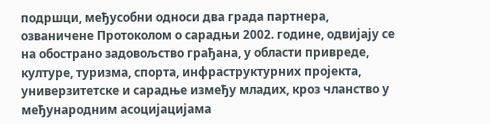подршци, међусобни односи два града партнера, озваничене Протоколом о сарадњи 2002. године, одвијају се на обострано задовољство грађана, у области привреде, културе, туризма, спорта, инфраструктурних пројекта, универзитетске и сарадње између младих, кроз чланство у међународним асоцијацијама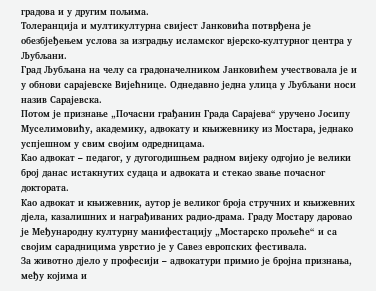градова и у другим пољима.
Толеранција и мултикултурна свијест Јанковића потврђена је обезбјеђењем услова за изградњу исламског вјерско-културног центра у Љубљани.
Град Љубљана на челу са градоначелником Јанковићем учествовала је и у обнови сарајевске Вијећнице. Однедавно једна улица у Љубљани носи назив Сарајевска.
Потом је признање „Почасни грађанин Града Сарајева“ уручено Јосипу Муселимовићу, академику, адвокату и књижевнику из Мостара, једнако успјешном у свим својим одредницама.
Као адвокат – педагог, у дугогодишњем радном вијеку одгојио је велики број данас истакнутих судаца и адвоката и стекао звање почасног доктората.
Као адвокат и књижевник, аутор је великог броја стручних и књижевних дјела, казалишних и награђиваних радио-драма. Граду Мостару даровао је Међународну културну манифестацију „Мостарско прољеће“ и са својим сарадницима уврстио је у Савез европских фестивала.
За животно дјело у професији – адвокатури примио је бројна признања, међу којима и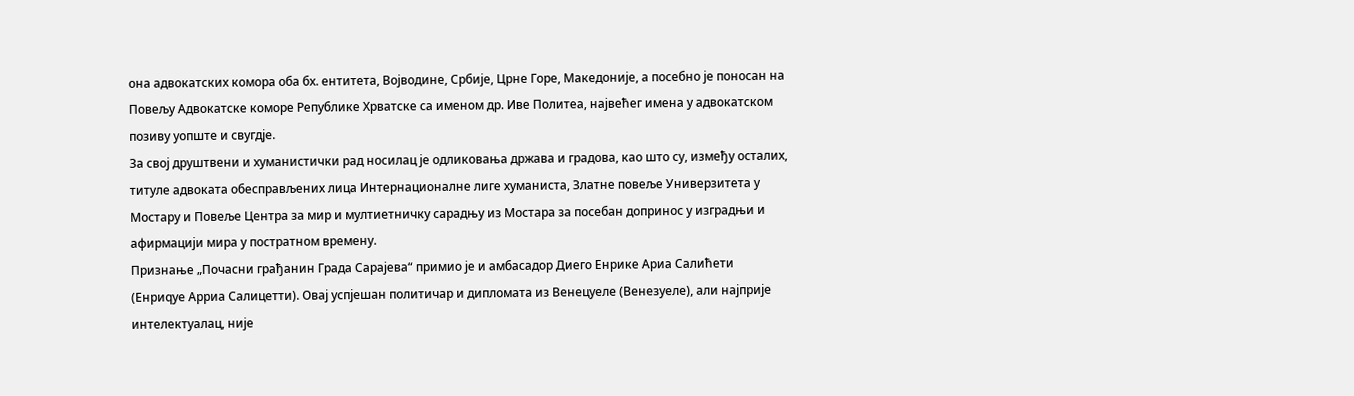она адвокатских комора оба бх. ентитета, Војводине, Србије, Црне Горе, Македоније, а посебно је поносан на Повељу Адвокатске коморе Републике Хрватске са именом др. Иве Политеа, највећег имена у адвокатском позиву уопште и свугдје.
За свој друштвени и хуманистички рад носилац је одликовања држава и градова, као што су, између осталих, титуле адвоката обесправљених лица Интернационалне лиге хуманиста, Златне повеље Универзитета у Мостару и Повеље Центра за мир и мултиетничку сарадњу из Мостара за посебан допринос у изградњи и афирмацији мира у постратном времену.
Признање „Почасни грађанин Града Сарајева“ примио је и амбасадор Диего Енрике Ариа Салићети (Енриqуе Арриа Салицетти). Овај успјешан политичар и дипломата из Венецуеле (Венезуеле), али најприје интелектуалац, није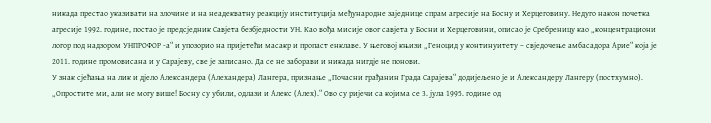никада престао указивати на злочине и на неадекватну реакцију институција међународне заједнице спрам агресије на Босну и Херцеговину. Недуго након почетка агресије 1992. године, постао је предсједник Савјета безбједности УН. Као вођа мисије овог савјета у Босни и Херцеговини, описао је Сребреницу као „концентрациони логор под надзором УНПРОФОР -а“ и упозорио на пријетећи масакр и пропаст енклаве. У његовој књизи „Геноцид у континуитету – свједочење амбасадора Арие“ која је 2011. године промовисана и у Сарајеву, све је записано. Да се не заборави и никада нигдје не понови.
У знак сјећања на лик и дјело Александера (Алеxандера) Лангера, признање „Почасни грађанин Града Сарајева“ додијељено је и Александеру Лангеру (постхумно).
„Опростите ми, али не могу више! Босну су убили, одлази и Алекс (Алеx).“ Ово су ријечи са којима се 3. јула 1995. године од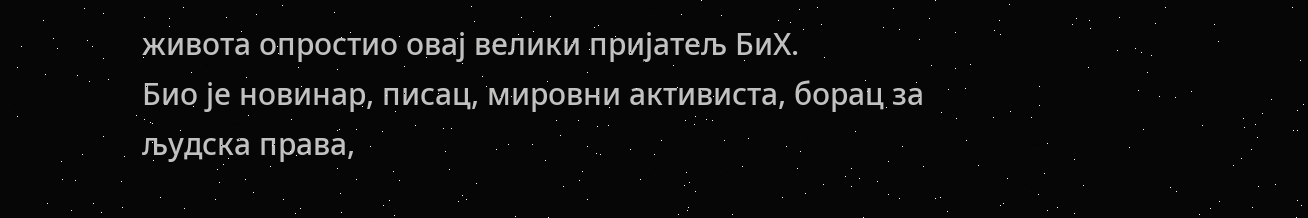живота опростио овај велики пријатељ БиХ.
Био је новинар, писац, мировни активиста, борац за људска права,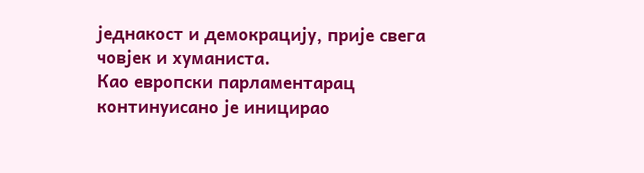једнакост и демокрацију, прије свега човјек и хуманиста.
Као европски парламентарац континуисано је иницирао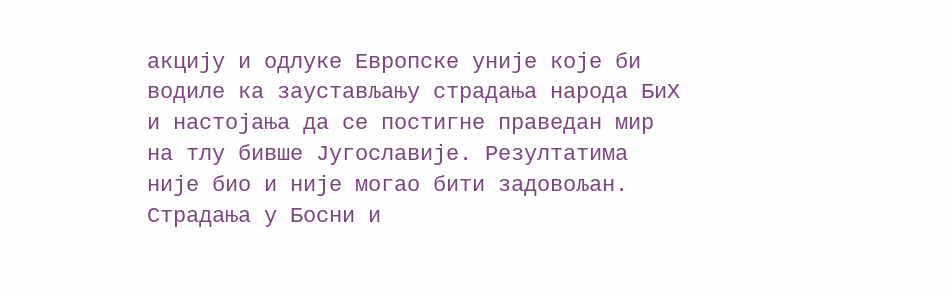акцију и одлуке Европске уније које би водиле ка заустављању страдања народа БиХ и настојања да се постигне праведан мир на тлу бивше Југославије. Резултатима није био и није могао бити задовољан. Страдања у Босни и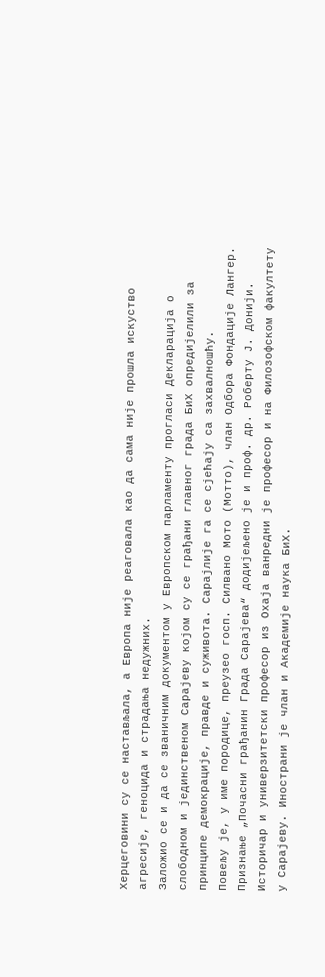Херцеговини су се настављала, а Европа није реаговала као да сама није прошла искуство агресије, геноцида и страдања недужних.
Заложио се и да се званичним документом у Европском парламенту прогласи Декларација о слободном и јединственом Сарајеву којом су се грађани главног града БиХ опредијелили за принципе демокрације, правде и суживота. Сарајлије га се сјећају са захвалношћу.
Повељу је, у име породице, преузео госп. Силвано Мото (Мотто), члан Одбора Фондације Лангер.
Признање „Почасни грађанин Града Сарајева“ додијељено је и проф. др. Роберту Ј. Донији. Историчар и универзитетски професор из Охаја ванредни је професор и на Филозофском факултету у Сарајеву. Инострани је члан и Академије наука БиХ.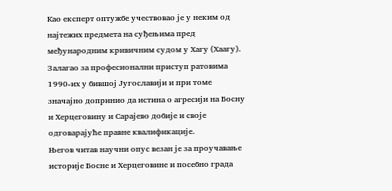Као експерт оптужбе учествовао је у неким од најтежих предмета на суђењима пред међународним кривичним судом у Хагу (Хаагу). Залагао за професионални приступ ратовима 1990-их у бившој Југославији и при томе значајно допринио да истина о агресији на Босну и Херцеговину и Сарајево добије и своје одговарајуће правне квалификације.
Његов читав научни опус везан је за проучавање историје Босне и Херцеговине и посебно града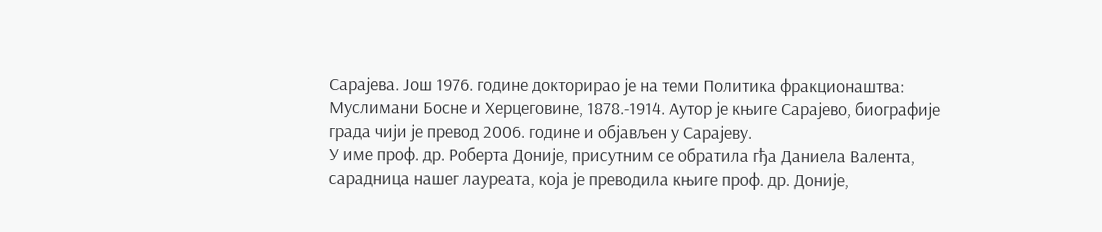Сарајева. Још 1976. године докторирао је на теми Политика фракционаштва: Муслимани Босне и Херцеговине, 1878.-1914. Аутор је књиге Сарајево, биографије града чији је превод 2006. године и објављен у Сарајеву.
У име проф. др. Роберта Доније, присутним се обратила гђа Даниела Валента, сарадница нашег лауреата, која је преводила књиге проф. др. Доније,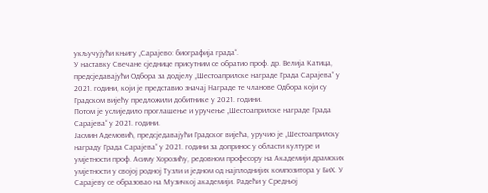укључујући књигу „Сарајево: биографија града“.
У наставку Свечане сједнице присутним се обратио проф. др. Велија Катица, предсједавајући Одбора за додјелу „Шестоаприлске награде Града Сарајева“ у 2021. години, који је представио значај Награде те чланове Одбора који су Градском вијећу предложили добитнике у 2021. години.
Потом је услиједило проглашење и уручење „Шестоаприлске награде Града Сарајева“ у 2021. години.
Јасмин Адемовић, предсједавајући Градског вијећа, уручио је „Шестоаприлску награду Града Сарајева“ у 2021. години за допринос у области културе и умјетности проф. Асиму Хорозићу, редовном професору на Академији драмских умјетности у својој родној Тузли и једном од најплоднијих композитора у БиХ. У Сарајеву се образовао на Музичкој академији. Радећи у Средњој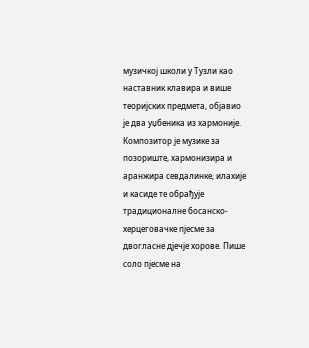музичкој школи у Тузли као наставник клавира и више теоријских предмета, објавио је два уџбеника из хармоније. Композитор је музике за позориште, хармонизира и аранжира севдалинке, илахије и касиде те обрађује традиционалне босанско-херцеговачке пјесме за двогласне дјечје хорове. Пише соло пјесме на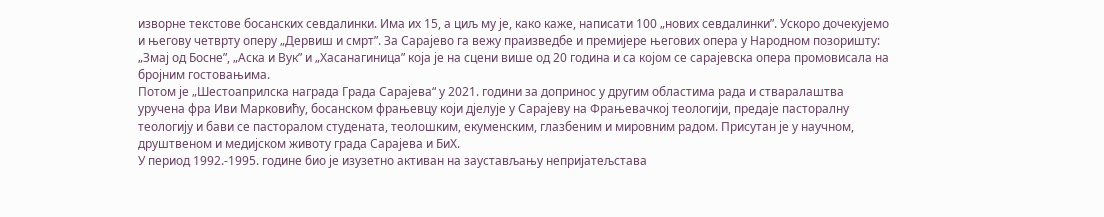изворне текстове босанских севдалинки. Има их 15, а циљ му је, како каже, написати 100 „нових севдалинки”. Ускоро дочекујемо и његову четврту оперу „Дервиш и смрт”. За Сарајево га вежу праизведбе и премијере његових опера у Народном позоришту: „Змај од Босне”, „Аска и Вук” и „Хасанагиница” која је на сцени више од 20 година и са којом се сарајевска опера промовисала на бројним гостовањима.
Потом је „Шестоаприлска награда Града Сарајева“ у 2021. години за допринос у другим областима рада и стваралаштва уручена фра Иви Марковићу, босанском фрањевцу који дјелује у Сарајеву на Фрањевачкој теологији, предаје пасторалну теологију и бави се пасторалом студената, теолошким, екуменским, глазбеним и мировним радом. Присутан је у научном, друштвеном и медијском животу града Сарајева и БиХ.
У период 1992.-1995. године био је изузетно активан на заустављању непријатељстава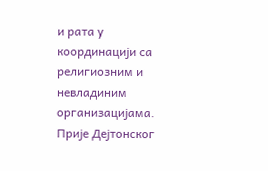и рата у координацији са религиозним и невладиним организацијама. Прије Дејтонског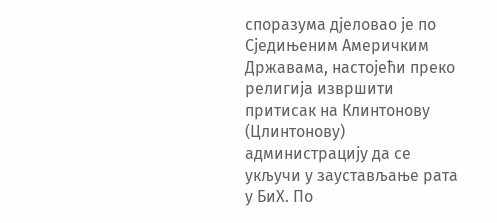споразума дјеловао је по Сједињеним Америчким Државама, настојећи преко религија извршити притисак на Клинтонову (Цлинтонову) администрацију да се укључи у заустављање рата у БиХ. По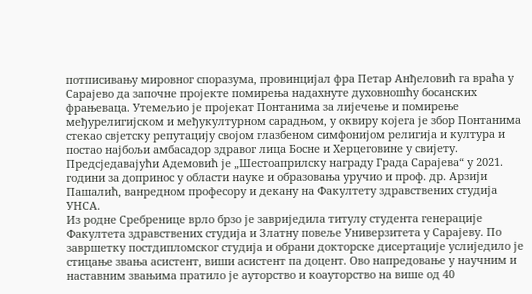потписивању мировног споразума, провинцијал фра Петар Анђеловић га враћа у Сарајево да започне пројекте помирења надахнуте духовношћу босанских фрањеваца. Утемељио је пројекат Понтанима за лијечење и помирење међурелигијском и међукултурном сарадњом, у оквиру којега је збор Понтанима стекао свјетску репутацију својом глазбеном симфонијом религија и култура и постао најбољи амбасадор здравог лица Босне и Херцеговине у свијету.
Предсједавајући Адемовић је „Шестоаприлску награду Града Сарајева“ у 2021. години за допринос у области науке и образовања уручио и проф. др. Арзији Пашалић, ванредном професору и декану на Факултету здравствених студија УНСА.
Из родне Сребренице врло брзо је завриједила титулу студента генерације Факултета здравствених студија и Златну повеље Универзитета у Сарајеву. По завршетку постдипломског студија и обрани докторске дисертације услиједило је стицање звања асистент, виши асистент па доцент. Ово напредовање у научним и наставним звањима пратило је ауторство и коауторство на више од 40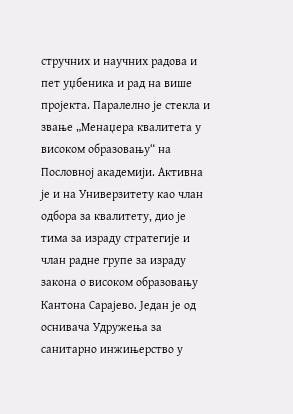стручних и научних радова и пет уџбеника и рад на више пројекта. Паралелно је стекла и звање „Менаџера квалитета у високом образовању“ на Пословној академији. Активна је и на Универзитету као члан одбора за квалитету, дио је тима за израду стратегије и члан радне групе за израду закона о високом образовању Кантона Сарајево. Један је од оснивача Удружења за санитарно инжињерство у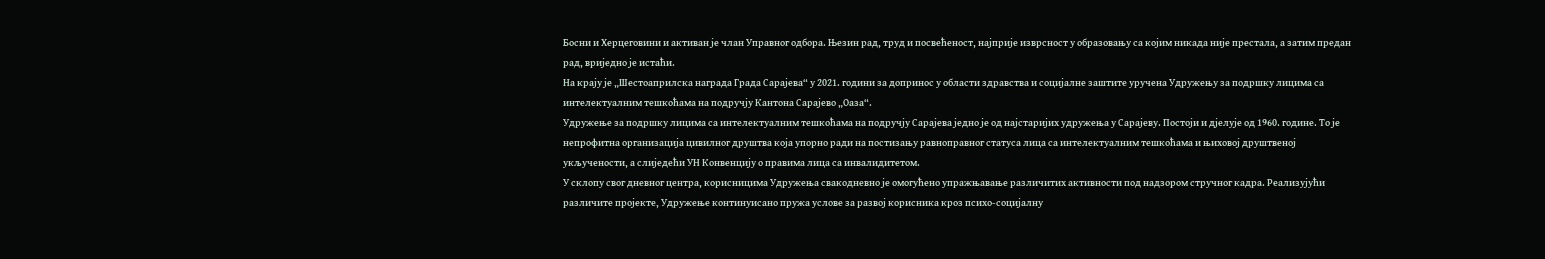Босни и Херцеговини и активан је члан Управног одбора. Њезин рад, труд и посвећеност, најприје изврсност у образовању са којим никада није престала, а затим предан рад, вриједно је истаћи.
На крају је „Шестоаприлска награда Града Сарајева“ у 2021. години за допринос у области здравства и социјалне заштите уручена Удружењу за подршку лицима са интелектуалним тешкоћама на подручју Кантона Сарајево „Оаза“.
Удружење за подршку лицима са интелектуалним тешкоћама на подручју Сарајева једно је од најстаријих удружења у Сарајеву. Постоји и дјелује од 1960. године. То је непрофитна организација цивилног друштва која упорно ради на постизању равноправног статуса лица са интелектуалним тешкоћама и њиховој друштвеној укључености, а слиједећи УН Конвенцију о правима лица са инвалидитетом.
У склопу свог дневног центра, корисницима Удружења свакодневно је омогућено упражњавање различитих активности под надзором стручног кадра. Реализујући различите пројекте, Удружење континуисано пружа услове за развој корисника кроз психо-социјалну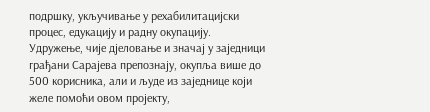подршку, укључивање у рехабилитацијски процес, едукацију и радну окупацију.
Удружење, чије дјеловање и значај у заједници грађани Сарајева препознају, окупља више до 500 корисника, али и људе из заједнице који желе помоћи овом пројекту,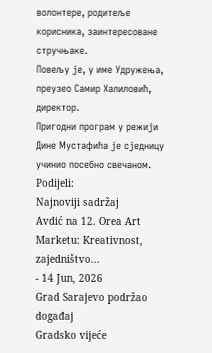волонтере, родитеље корисника, заинтересоване стручњаке.
Повељу је, у име Удружења, преузео Самир Халиловић, директор.
Пригодни програм у режији Дине Мустафића је сједницу учинио посебно свечаном.
Podijeli:
Najnoviji sadržaj
Avdić na 12. Orea Art Marketu: Kreativnost, zajedništvo...
- 14 Jun, 2026
Grad Sarajevo podržao događaj
Gradsko vijeće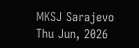MKSJ Sarajevo
Thu Jun, 2026